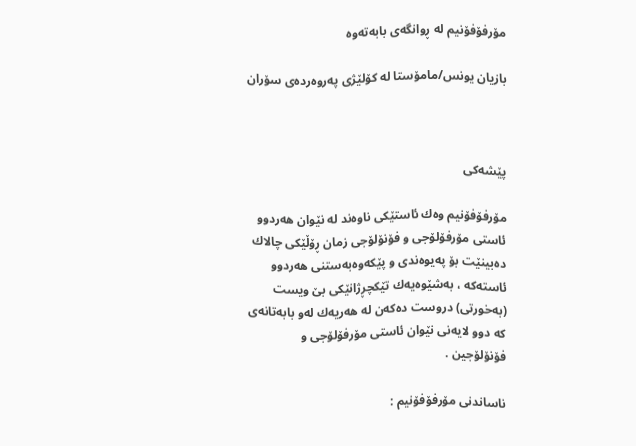مۆرفۆفۆنیم له‌ ڕوانگه‌ی بابه‌ته‌وه‌

بازیان یونس/مامۆستا له‌ كۆلێژی په‌روه‌رده‌ی سۆران



پێشه‌كی

مۆرفۆفۆنیم وه‌ك ئاستێكی ناوه‌ند له‌ نێوان هه‌ردوو ئاستی مۆرفۆلۆجی و فۆنۆلۆجی زمان ڕۆڵێكی چالاك ده‌بینێت بۆ په‌یوه‌ندی و پێكه‌وه‌به‌ستنی هه‌ردوو ئاسته‌كه‌ ، به‌شێوه‌یه‌ك تێكچڕژانێكی بێ‌ ویست (به‌خورتی) دروست ده‌كه‌ن له‌ هه‌ریه‌ك له‌و بابه‌تانه‌ی كه‌ دوو لایه‌نی نێوان ئاستی مۆرفۆلۆجی و فۆنۆلۆجین .

ناساندنی مۆرفۆفۆنیم :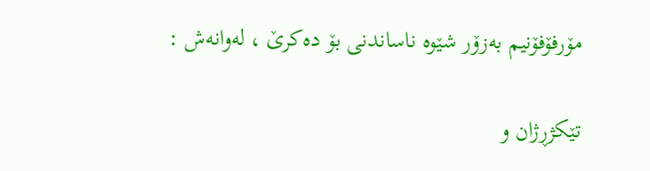مۆرفۆفۆنیم به‌زۆر شێوه‌ ناساندنی بۆ ده‌كرێ‌ ، له‌وانه‌ش :

تێكژڕژان و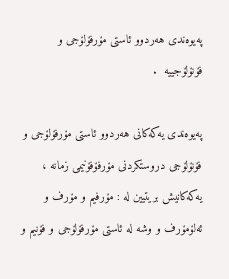په‌یوه‌ندی هه‌ردوو ئاستی مۆرفۆلۆجی و فۆنۆلۆجییه‌  .

په‌یوه‌ندی یه‌كه‌كانی هه‌ردوو ئاستی مۆرفۆلۆجی و فۆنۆلۆجی دروستكردنی مۆرفۆفۆنیمی زمانه‌ ، یه‌كه‌كانیش بریتیین له‌ : مۆرفیم و مۆرف و ئه‌لۆمۆرف و وشه‌ له‌ ئاستی مۆرفۆلۆجی و فۆنیم و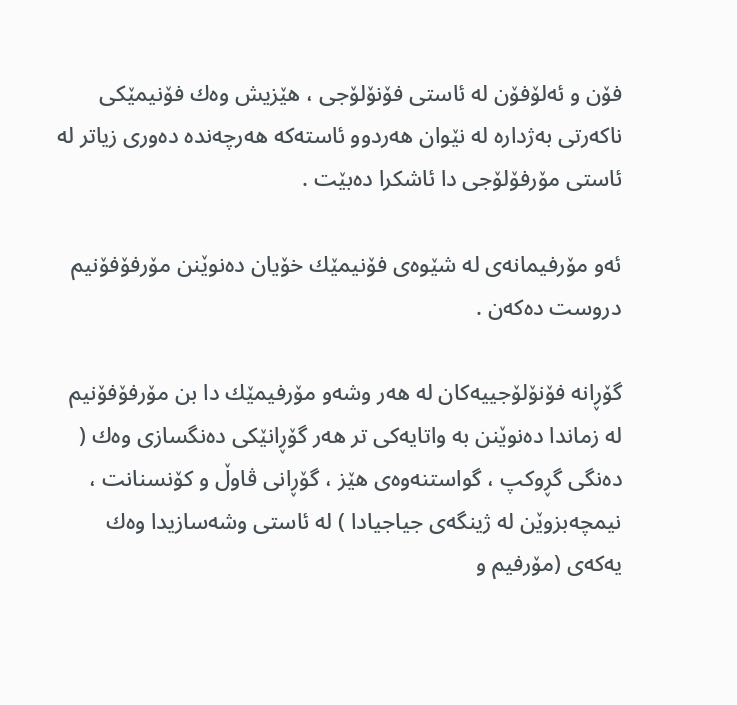فۆن و ئه‌لۆفۆن له‌ ئاستی فۆنۆلۆجی ، هێزیش وه‌ك فۆنیمێكی ناكه‌رتی به‌ژداره‌ له‌ نێوان هه‌ردوو ئاسته‌كه‌ هه‌رچه‌نده‌ ده‌وری زیاتر له‌ ئاستی مۆرفۆلۆجی دا ئاشكرا ده‌بێت .

ئه‌و مۆرفیمانه‌ی له‌ شێوه‌ی فۆنیمێك خۆیان ده‌نوێنن مۆرفۆفۆنیم دروست ده‌كه‌ن .

گۆڕانه‌ فۆنۆلۆجییه‌كان له‌ هه‌ر وشه‌و مۆرفیمێك دا بن مۆرفۆفۆنیم له‌ زماندا ده‌نوێنن به‌ واتایه‌كی تر هه‌ر گۆڕانێكی ده‌نگسازی وه‌ك ( ده‌نگی گڕوكپ ، گواستنه‌وه‌ی هێز ، گۆڕانی ڤاوڵ و كۆنسنانت ، نیمچه‌بزوێن له‌ ژینگه‌ی جیاجیادا ) له‌ ئاستی وشه‌سازیدا وه‌ك یه‌كه‌ی (مۆرفیم و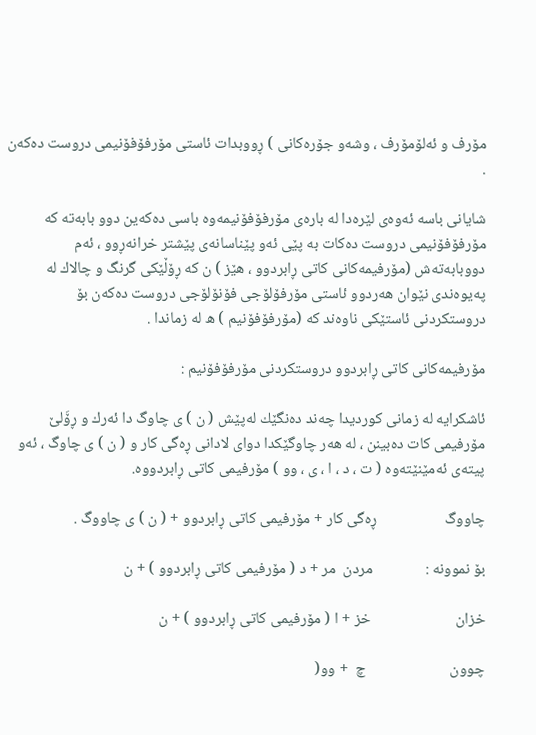مۆرف و ئه‌لۆمۆرف ، وشه‌و جۆره‌كانی ) ڕووبدات ئاستی مۆرفۆفۆنیمی دروست ده‌كه‌ن .

شایانی باسه‌ ئه‌وه‌ی لێره‌دا له‌ باره‌ی مۆرفۆفۆنیمه‌وه‌ باسی ده‌كه‌ین دوو بابه‌ته‌ كه‌ مۆرفۆفۆنیمی دروست ده‌كات به‌ پێی ئه‌و پێناسانه‌ی پێشتر خرانه‌ڕوو ، ئه‌م دووبابه‌ته‌ش (مۆرفیمه‌كانی كاتی ڕابردوو ، هێز ) ن كه‌ ڕۆڵێكی گرنگ و چالاك له‌ په‌یوه‌ندی نێوان هه‌ردوو ئاستی مۆرفۆلۆجی فۆنۆلۆجی دروست ده‌كه‌ن بۆ دروستكردنی ئاستێكی ناوه‌ند كه‌ (مۆرفۆفۆنیم ) ه‌ له‌ زماندا .

مۆرفیمه‌كانی كاتی ڕابردوو دروستكردنی مۆرفۆفۆنیم :

ئاشكرایه‌ له‌ زمانی كوردیدا چه‌ند ده‌نگێك له‌پێش ( ن ) ی چاوگ دا ئه‌رك و ڕۆَلێ‌ مۆرفیمی كات ده‌بینن ، له‌ هه‌ر چاوگێكدا دوای لادانی ڕه‌گی كار و ( ن ) ی چاوگ ، ئه‌و پیته‌ی ئه‌مێنێته‌وه‌ ( ت ، د ، ا ، ی ، وو ) مۆرفیمی كاتی ڕابردووه‌.

چاووگ                   ڕه‌گی كار + مۆرفیمی كاتی ڕابردوو + ( ن ) ی چاووگ .

بۆ نموونه‌ :               مردن  مر + د ( مۆرفیمی كاتی ڕابردوو ) + ن

خزان                        خز + ا ( مۆرفیمی كاتی ڕابردوو ) + ن

چوون                        چ  + وو(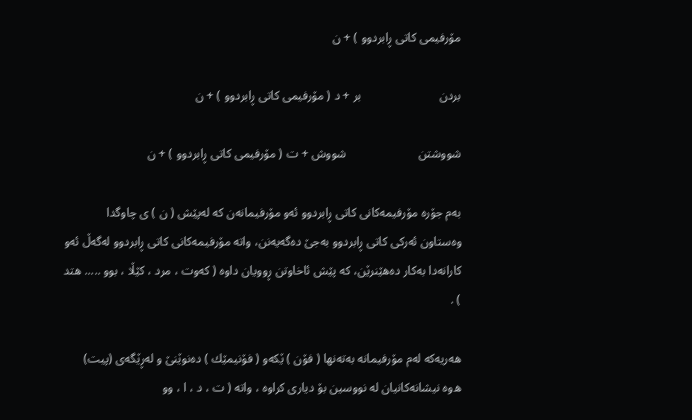مۆرفیمی كاتی ڕابردوو ) + ن

بردن                         بر + د ( مۆرفیمی كاتی ڕابردوو ) + ن

شووشتن                       شووش + ت ( مۆرفیمی كاتی ڕابردوو ) + ن

به‌م جۆره‌ مۆرفیمه‌كانی كاتی ڕابردوو ئه‌و مۆرفیمانه‌ن كه‌ له‌پێش ( ن ) ی چاوگدا وه‌ستاون ئه‌ركی كاتی ڕابردوو به‌جێ‌ ده‌گه‌یه‌نن، واته‌ مۆرفیمه‌كانی كاتی ڕابردوو له‌گه‌ڵ ئه‌و كارانه‌دا به‌كار ده‌هێنرێن، كه‌ پێش ئاخاوتن ڕوویان داوه‌ ( كه‌وت ، مرد ، كێڵا ، بوو ..... هتد ) .

هه‌ریه‌كه‌ له‌م مۆرفیمانه‌ به‌ته‌نها ( فۆن ) ێكه‌و ( فۆنیمێك ) ده‌نوێنێ‌ و له‌ڕێگه‌ی (پیت) ه‌وه‌ نیشانه‌كانیان له‌ نووسین بۆ دیاری كراوه‌ ، واته‌ ( ت ، د ، ا ، وو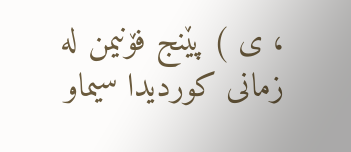، ی ) پێنج فۆنیمن له‌ زمانی كوردیدا سیماو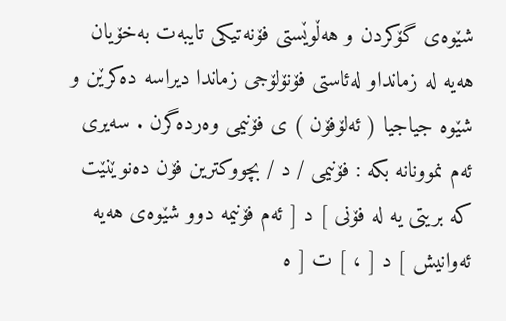شێوه‌ی گۆكردن و هه‌ڵوێستی فۆنه‌تیكی تایبه‌ت به‌خۆیان هه‌یه‌ له‌ زمانداو له‌ئاستی فۆنۆلۆجی زماندا دیراسه‌ ده‌كرێن و شێوه‌ جیاجیا ( ئه‌لۆفۆن ) ی فۆنیمی وه‌رده‌گرن . سه‌یری ئه‌م نموونانه‌ بكه‌ : فۆنیمی / د / بچووكترین فۆن ده‌نوێنێت كه‌ بریتی یه‌ له‌ فۆنی ] د [ ئه‌م فۆنیمه‌ دوو شێوه‌ی هه‌یه‌ ئه‌وانیش ] د [ ، ] ت [ ه‌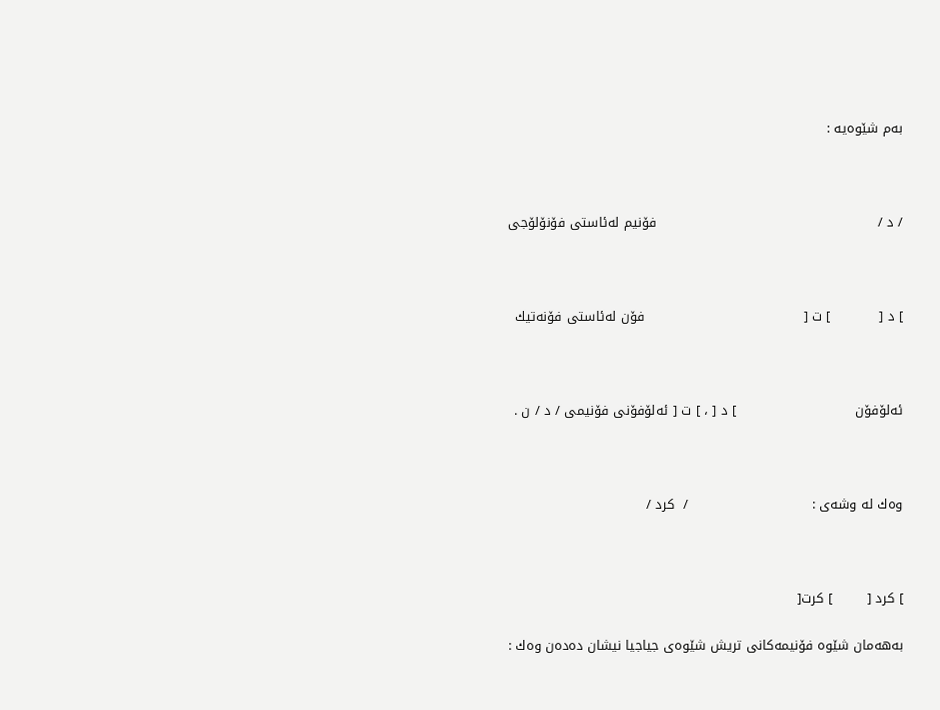به‌م شێوه‌یه‌ :



/ د /                                                  فۆنیم له‌ئاستی فۆنۆلۆجی



] د [           ] ت [                                    فۆن له‌ئاستی فۆنه‌تیك



ئه‌لۆفۆن                           ] د [ ، ] ت [ ئه‌لۆفۆنی فۆنیمی / د / ن .



وه‌ك له‌ وشه‌ی :                            /  كرد /



] كرد [        ] كرت[

به‌هه‌مان شێوه‌ فۆنیمه‌كانی تریش شێوه‌ی جیاجیا نیشان ده‌ده‌ن وه‌ك :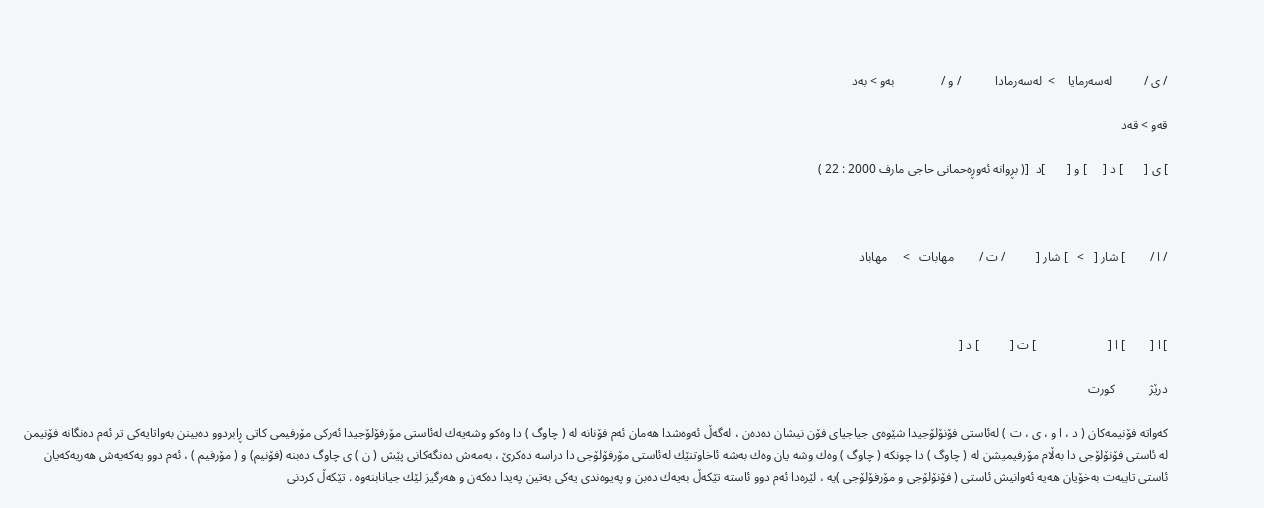/ ی /          له‌سه‌رمایا    >  له‌سه‌رمادا           / و /               به‌و > به‌د

قه‌و > قه‌د

] ی [       ] د [     ] و [       ]د  [( بڕوانه‌ ئه‌وڕه‌حمانی حاجی مارف 2000 : 22 )



/ ا /        ] شار [   >   ] شار [          / ت /        مهابات   >     مهاباد



] ا [        ] ا [                       ] ت [          ] د [

درێژ           كورت

كه‌واته‌ فۆنیمه‌كان ( د ، ا و ، ی ، ت ) له‌ئاستی فۆنۆلۆجیدا شێوه‌ی جیاجیای فۆن نیشان ده‌ده‌ن ، له‌گه‌ڵ ئه‌وه‌شدا هه‌مان ئه‌م فۆنانه‌ له‌ ( چاوگ ) دا وه‌كو وشه‌یه‌ك له‌ئاستی مۆرفۆلۆجیدا ئه‌ركی مۆرفیمی كاتی ڕابردوو ده‌بینن به‌واتایه‌كی تر ئه‌م ده‌نگانه‌ فۆنیمن له‌ ئاستی فۆنۆلۆجی دا به‌ڵام مۆرفیمیشن له‌ ( چاوگ ) دا چونكه‌ ( چاوگ ) وه‌ك وشه‌ یان وه‌ك به‌شه‌ ئاخاوتنێك له‌ئاستی مۆرفۆلۆجی دا دراسه‌ ده‌كرێ‌ ، به‌مه‌ش ده‌نگه‌كانی پێش ( ن ) ی چاوگ ده‌بنه‌ (فۆنیم) و ( مۆرفیم ) ، ئه‌م دوو یه‌كه‌یه‌ش هه‌ریه‌كه‌یان ئاستی تایبه‌ت به‌خۆیان هه‌یه‌ ئه‌وانیش ئاستی ( فۆنۆلۆجی و مۆرفۆلۆجی )یه‌ ، لێره‌دا ئه‌م دوو ئاسته‌ تێكه‌ڵ به‌یه‌ك ده‌بن و په‌یوه‌ندی یه‌كی به‌تین په‌یدا ده‌كه‌ن و هه‌رگیز لێك جیانابنه‌وه‌ . تێكه‌ڵ كردنی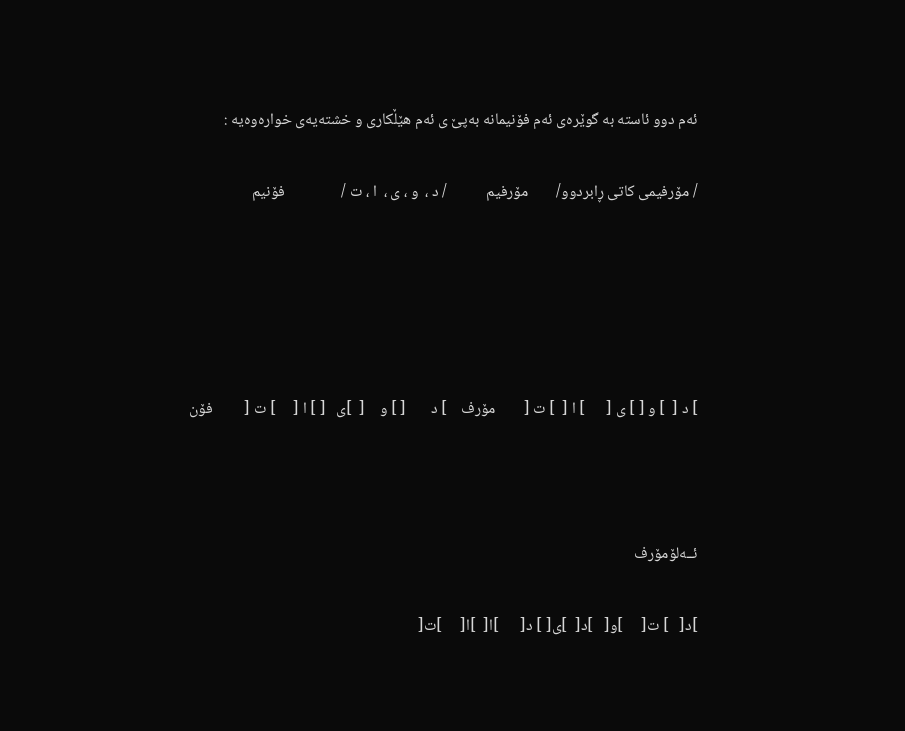ئه‌م دوو ئاسته‌ به‌ گوێره‌ی ئه‌م فۆنیمانه‌ به‌پێ‌ ی ئه‌م هێڵكاری و خشته‌یه‌ی خواره‌وه‌یه‌ :

/ مۆرفیمی كاتی ڕابردوو/        مۆرفیم           / د ،  و ، ی ،  ا ، ت /                فۆنیم





] د [  ] و [ ] ی [      ] ا [  ] ت [        مۆرف    ] د       [ ] و    [  ]ی   [ ] ا [     ] ت [         فۆن



ئــه‌لۆمۆرف

]د[   ] ت[     ]و[   ]د[  ]ی[ ] د[      ]ا[  ]ا[     ]ت[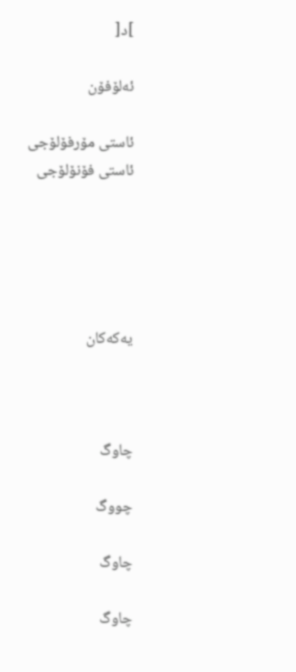]د[

ئه‌لۆفۆن

ئاستی مۆرفۆلۆجی                                    ئاستی فۆنۆلۆجی





یه‌كه‌كان



چاوگ

چووگ

چاوگ

چاوگ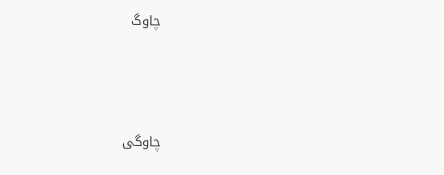چاوگ



چاوگی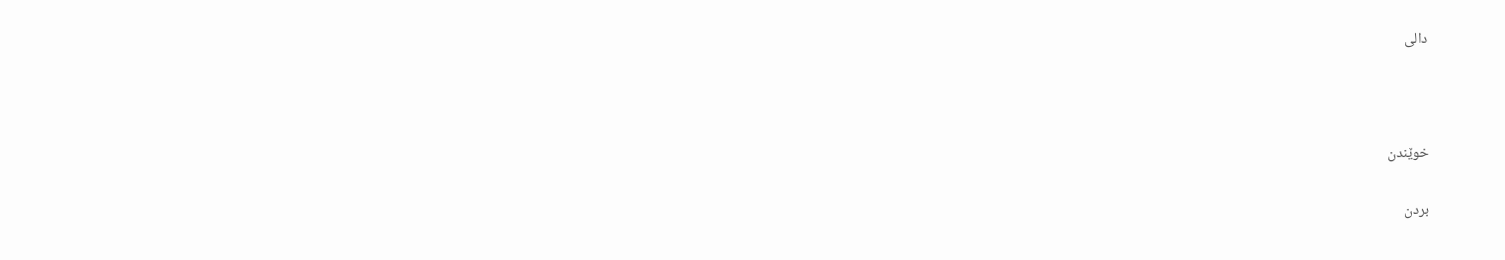دالی



خوێندن

بردن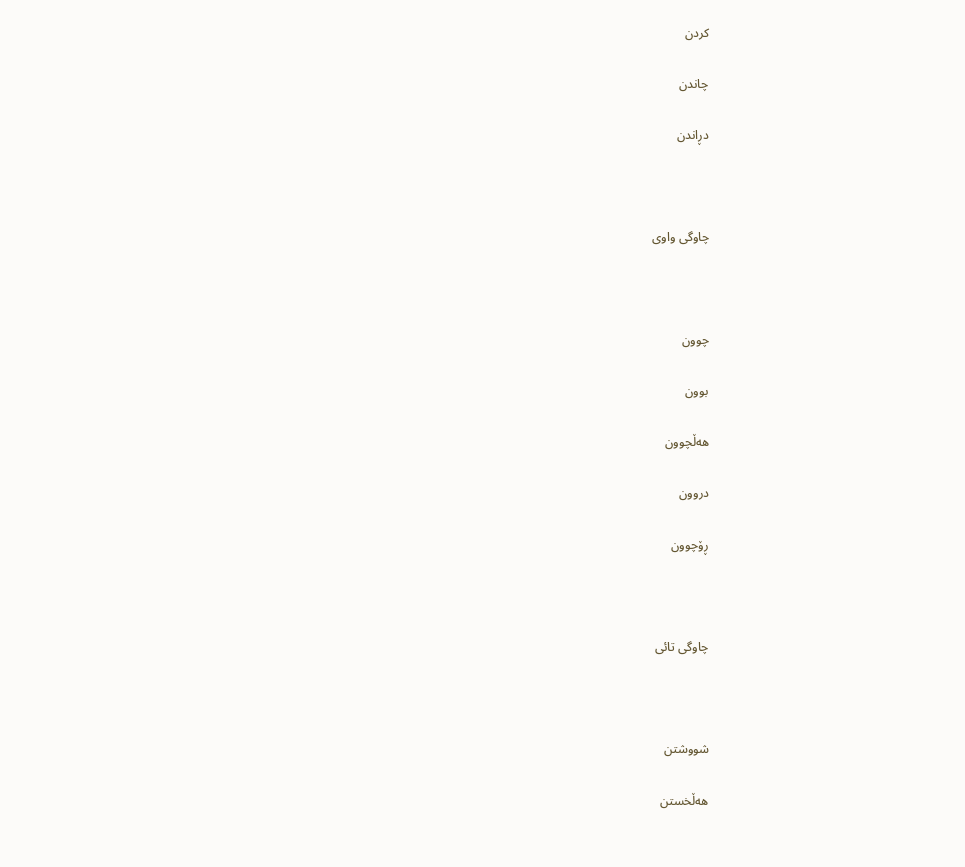كردن

چاندن

دڕاندن



چاوگی واوی



چوون

بوون

هه‌ڵچوون

دروون

ڕۆچوون



چاوگی تائی



شووشتن

هه‌ڵخستن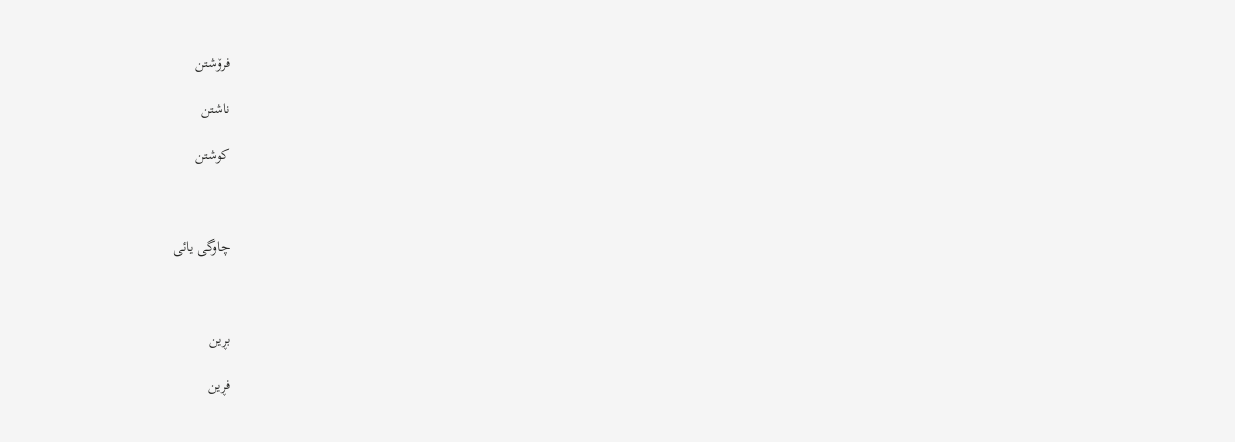فرۆشتن

ناشتن

كوشتن



چاوگی یائی



بڕین

فڕین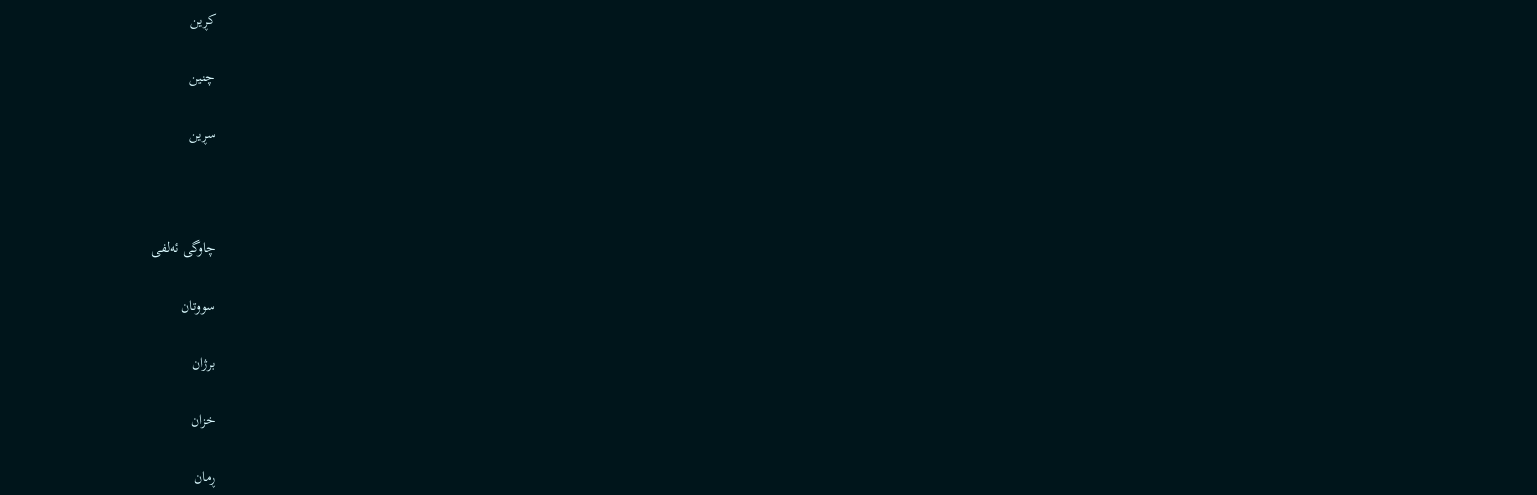كڕین

چنین

سڕین



چاوگی ئه‌لفی

سووتان

برژان

خزان

ڕمان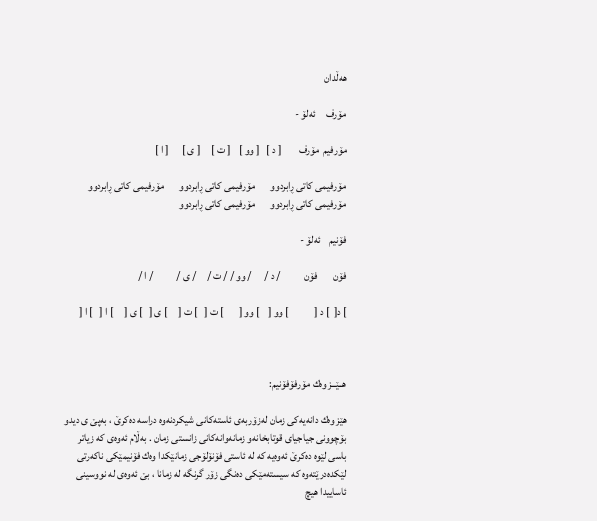هه‌ڵدان

مۆرف     ئه‌لۆ -

مۆرفیم  مۆرف        [ د ]   [ وو ]    [ ت ]     [ ی ]      [ ا ]

مۆرفیمی كاتی ڕابردوو       مۆرفیمی كاتی ڕابردوو       مۆرفیمی كاتی ڕابردوو       مۆرفیمی كاتی ڕابردوو       مۆرفیمی كاتی ڕابردوو

فۆنیم    ئه‌لۆ -

فۆن       فۆن           / د /      / وو / / ت /     / ی /           / ا /

] د[  ] د [            ] وو [    ] وو [       ] ت [   ] ت [     ] ی [   ] ی [     ] ا [   ] ا [



هــێــز وه‌ك مۆرفۆفۆنیم:

هێز وه‌ك دانه‌یه‌كی زمان له‌زۆربه‌ی ئاسته‌كانی شیكردنه‌وه‌ دراسه‌ ده‌كرێ‌ ، به‌پێ‌ ی دیدو بۆچوونی جیاجیای قوتابخانه‌و زمانه‌وانه‌كانی زانستی زمان . به‌ڵام ئه‌وه‌ی كه‌ زیاتر باسی لێوه‌ ده‌كرێ‌ ئه‌وه‌یه‌ كه‌ له‌ ئاستی فۆنۆلۆجی زمانێكدا وه‌ك فۆنیمێكی ناكه‌رتی لێكده‌درێته‌وه‌ كه‌ سیسته‌مێكی ده‌نگی زۆر گرنگه‌ له‌ زمانا ، بێ‌ ئه‌وه‌ی له‌ نووسینی ئاساییدا هیچ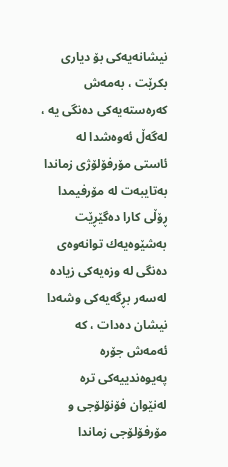نیشانه‌یه‌كی بۆ دیاری بكرێت ، به‌مه‌ش كه‌ره‌سته‌یه‌كی ده‌نگی یه‌ ، له‌گه‌ڵ ئه‌وه‌شدا له‌ ئاستی مۆرفۆلۆژی زماندا به‌تایبه‌ت له‌ مۆرفیمدا ڕۆڵی كارا ده‌گێڕێت به‌شێوه‌یه‌ك توانه‌وه‌ی ده‌نگی له‌ وزه‌یه‌كی زیاده‌ له‌سه‌ر بڕگه‌یه‌كی وشه‌دا نیشان ده‌دات ، كه‌ ئه‌مه‌ش جۆره‌ په‌یوه‌ندییه‌كی تره‌ له‌نێوان فۆنۆلۆجی و مۆرفۆلۆجی زماندا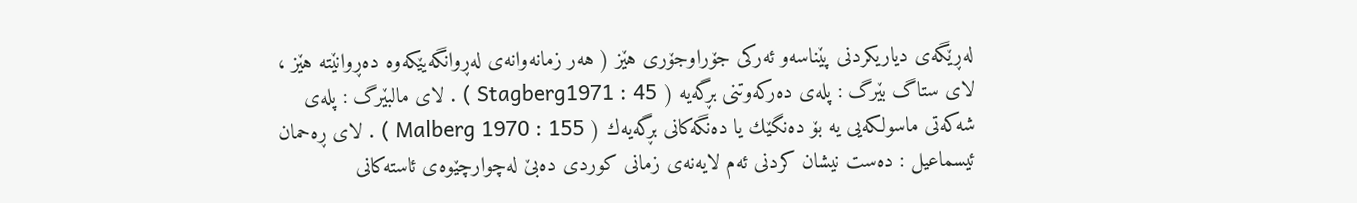له‌ڕێگه‌ی دیاریكردنی پێناسه‌و ئه‌ركی جۆراوجۆری هێز ( هه‌ر زمانه‌وانه‌ی له‌ڕوانگه‌یێكه‌وه‌ ده‌ڕوانێته‌ هێز ، لای ستاگ بێرگ : پله‌ی ده‌ركه‌وتنی بڕگه‌یه‌ ( Stagberg1971 : 45 ) . لای مالبێرگ : پله‌ی شه‌كه‌تی ماسولكه‌یی یه‌ بۆ ده‌نگێك یا ده‌نگه‌كانی بڕگه‌یه‌ك ( Malberg 1970 : 155 ) . لای ڕه‌حمان ئیسماعیل : ده‌ست نیشان كردنی ئه‌م لایه‌نه‌ی زمانی كوردی ده‌بێ‌ له‌چوارچێوه‌ی ئاسته‌كانی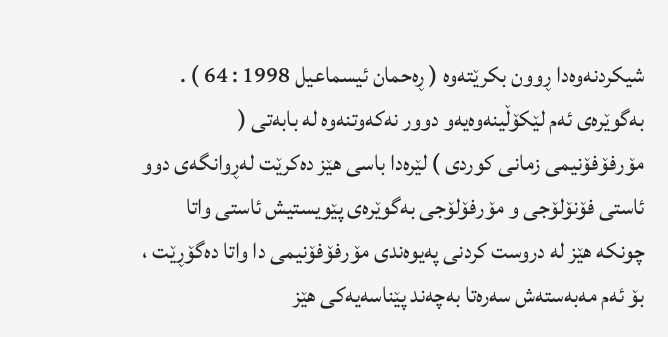شیكردنه‌وه‌دا ڕوون بكرێته‌وه‌ ( ڕه‌حمان ئیسماعیل 1998 : 64 ) . به‌گوێره‌ی ئه‌م لێكۆڵینه‌وه‌یه‌و دوور نه‌كه‌وتنه‌وه‌ له‌ بابه‌تی ( مۆرفۆفۆنیمی زمانی كوردی ) لێره‌دا باسی هێز ده‌كرێت له‌ڕوانگه‌ی دوو ئاستی فۆنۆلۆجی و مۆرفۆلۆجی به‌گوێره‌ی پێویستیش ئاستی واتا چونكه‌ هێز له‌ دروست كردنی په‌یوه‌ندی مۆرفۆفۆنیمی دا واتا ده‌گۆڕێت ، بۆ ئه‌م مه‌به‌سته‌ش سه‌ره‌تا به‌چه‌ند پێناسه‌یه‌كی هێز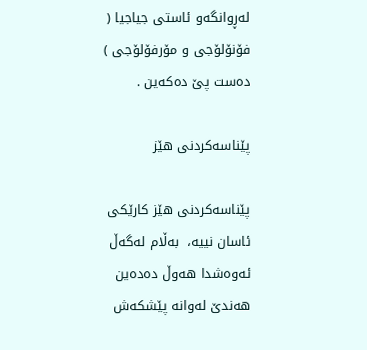له‌ڕوانگه‌و ئاستی جیاجیا ( فۆنۆلۆجی و مۆرفۆلۆجی ) ده‌ست پێ‌ ده‌كه‌ین .

پێناسه‌كردنی هێز

پێناسه‌كردنی هێز كارێكی ئاسان نییه‌،  به‌ڵام له‌گه‌ڵ ئه‌وه‌شدا هه‌وڵ ده‌ده‌ین هه‌ندێ‌ له‌وانه‌ پێشكه‌ش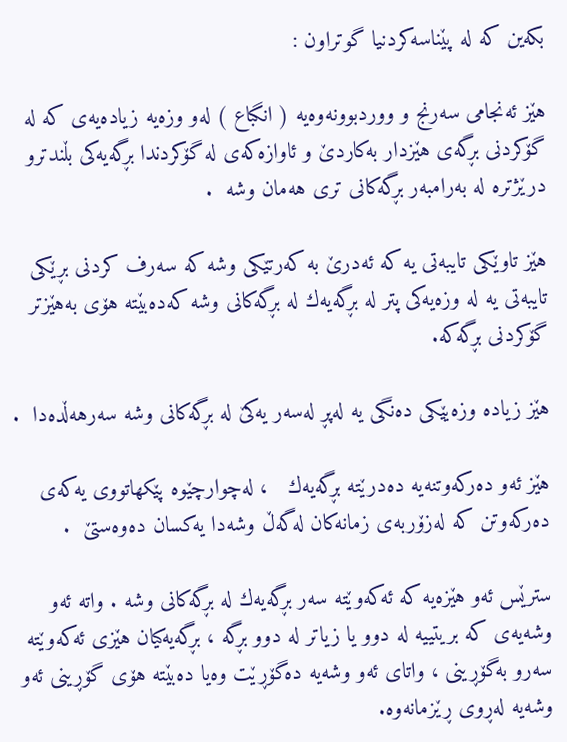بكه‌ین كه‌ له‌ پێناسه‌كردنیا گوتراون :

هێز ئه‌نجامی سه‌رنج و ووردبوونه‌وه‌یه‌ ( انگباع ) له‌و وزه‌یه‌ زیاده‌یه‌ی كه‌ له‌ گۆكردنی بڕگه‌ی هێزدار به‌كاردێ‌ و ئاوازه‌كه‌ی له‌ گۆكردندا بڕگه‌یه‌كی بڵندترو درێژتره‌ له‌ به‌رامبه‌ر بڕگه‌كانی تری هه‌مان وشه‌  .

هێز تاوێكی تایبه‌تی یه‌ كه‌ ئه‌درێ‌ به‌ كه‌رتێكی وشه‌ كه‌ سه‌رف كردنی بڕێكی تایبه‌تی یه‌ له‌ وزه‌یه‌كی پتر له‌ بڕگه‌یه‌ك له‌ بڕگه‌كانی وشه‌ كه‌ده‌بێته‌ هۆی به‌هێزتر گۆكردنی بڕگه‌كه‌.

هێز زیاده‌ وزه‌یێكی ده‌نگی یه‌ له‌پڕ له‌سه‌ر یه‌كێ‌ له‌ بڕگه‌كانی وشه‌ سه‌رهه‌ڵده‌دا  .

هێز ئه‌و ده‌ركه‌وتنه‌یه‌ ده‌درێته‌ بڕگه‌یه‌ك   ، له‌چوارچێوه‌ پێكهاتووی یه‌كه‌ی ده‌ركه‌وتن كه‌ له‌زۆربه‌ی زمانه‌كان له‌گه‌ڵ وشه‌دا یه‌كسان ده‌وه‌ستێ‌  .

سترێس ئه‌و هێزه‌یه‌ كه‌ ئه‌كه‌وێته‌ سه‌ر بڕگه‌یه‌ك له‌ بڕگه‌كانی وشه‌ . واته‌ ئه‌و وشه‌یه‌ی كه‌ بریتییه‌ له‌ دوو یا زیاتر له‌ دوو بڕگه‌ ، بڕگه‌یه‌كیان هێزی ئه‌كه‌وێته‌ سه‌رو به‌گۆڕینی ، واتای ئه‌و وشه‌یه‌ ده‌گۆڕێت وه‌یا ده‌بێته‌ هۆی گۆڕینی ئه‌و وشه‌یه‌ له‌ڕوی ڕێزمانه‌وه‌.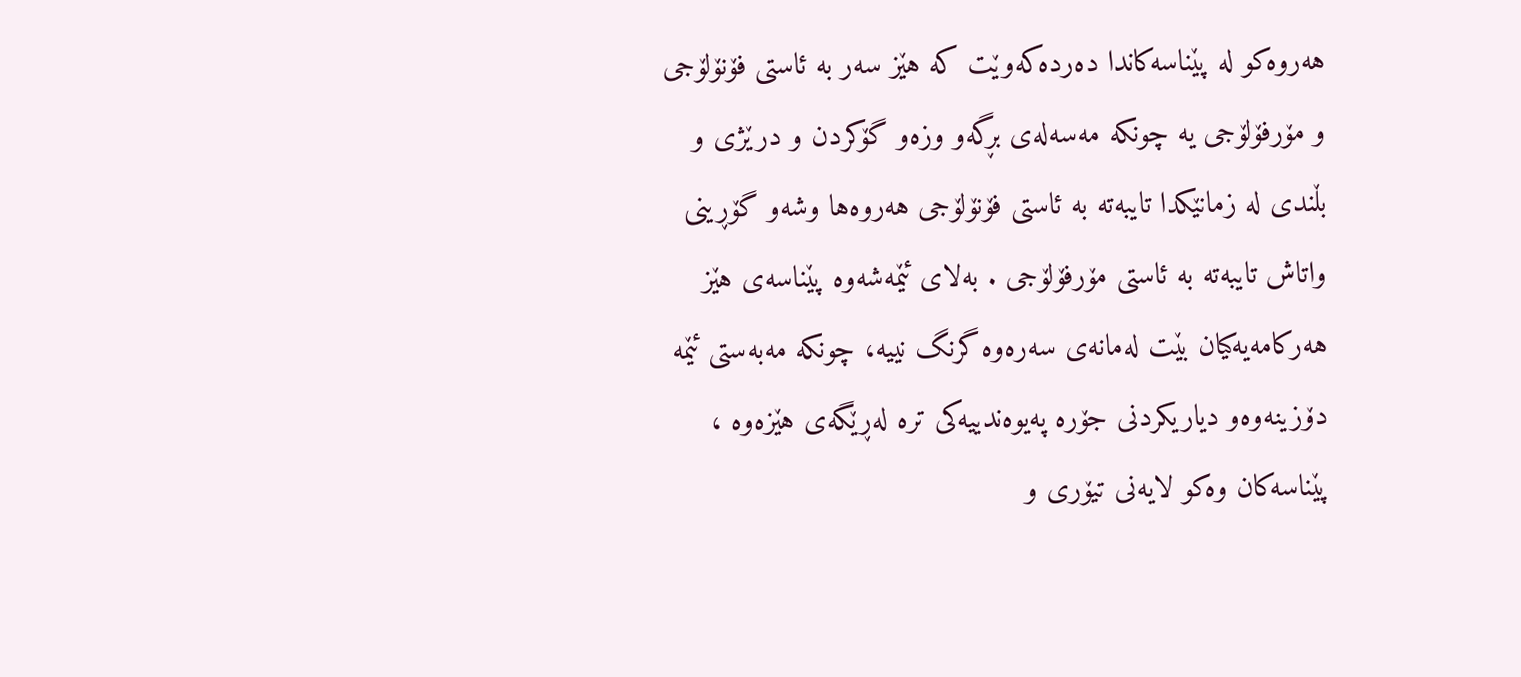هه‌روه‌كو له‌ پێناسه‌كاندا ده‌رده‌كه‌وێت كه‌ هێز سه‌ر به‌ ئاستی فۆنۆلۆجی و مۆرفۆلۆجی یه‌ چونكه‌ مه‌سه‌له‌ی بڕگه‌و وزه‌و گۆكردن و درێژی و بڵندی له‌ زمانێكدا تایبه‌ته‌ به‌ ئاستی فۆنۆلۆجی هه‌روه‌ها وشه‌و گۆڕینی واتاش تایبه‌ته‌ به‌ ئاستی مۆرفۆلۆجی . به‌لای ئێمه‌شه‌وه‌ پێناسه‌ی هێز هه‌ركامه‌یه‌كیان بێت له‌مانه‌ی سه‌ره‌وه‌ گرنگ نییه‌، چونكه‌ مه‌به‌ستی ئێمه‌ دۆزینه‌وه‌و دیاریكردنی جۆره‌ په‌یوه‌ندییه‌كی تره‌ له‌ڕێگه‌ی هێزه‌وه‌ ، پێناسه‌كان وه‌كو لایه‌نی تیۆری و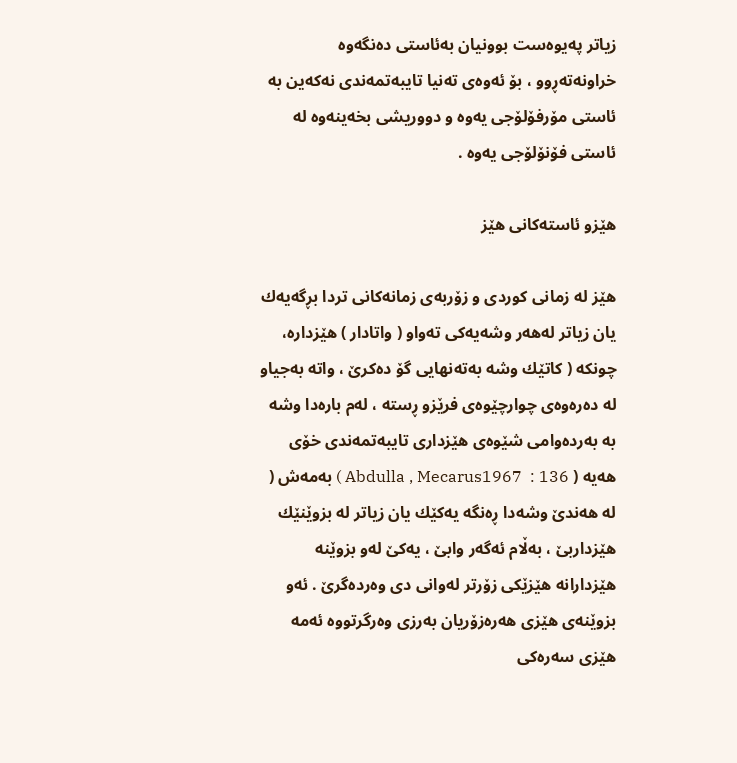زیاتر په‌یوه‌ست بوونیان به‌ئاستی ده‌نگه‌وه‌ خراونه‌ته‌ڕوو ، بۆ ئه‌وه‌ی ته‌نیا تایبه‌تمه‌ندی نه‌كه‌ین به‌ ئاستی مۆرفۆلۆجی یه‌وه‌ و دووریشی بخه‌ینه‌وه‌ له‌ ئاستی فۆنۆلۆجی یه‌وه‌ .

هێزو ئاسته‌كانی هێز

هێز له‌ زمانی كوردی و زۆربه‌ی زمانه‌كانی تردا بڕگه‌یه‌ك یان زیاتر له‌هه‌ر وشه‌یه‌كی ته‌واو ( واتادار ) هێزداره‌، چونكه‌ ( كاتێك وشه‌ به‌ته‌نهایی گۆ ده‌كرێ‌ ، واته‌ به‌جیاو له‌ ده‌ره‌وه‌ی چوارچێوه‌ی فرێزو ڕسته‌ ، له‌م باره‌دا وشه‌ به‌ به‌رده‌وامی شێوه‌ی هێزداری تایبه‌تمه‌ندی خۆی هه‌یه‌ ( Abdulla , Mecarus1967  : 136 ) به‌مه‌ش ( له‌ هه‌ندێ‌ وشه‌دا ڕه‌نگه‌ یه‌كێك یان زیاتر له‌ بزوێنێك هێزداربێ‌ ، به‌ڵام ئه‌گه‌ر وابێ‌ ، یه‌كێ‌ له‌و بزوێنه‌ هێزدارانه‌ هێزێكی زۆرتر له‌وانی دی وه‌رده‌گرێ‌ . ئه‌و بزوێنه‌ی هێزی هه‌ره‌زۆریان به‌رزی وه‌رگرتووه‌ ئه‌مه‌ هێزی سه‌ره‌كی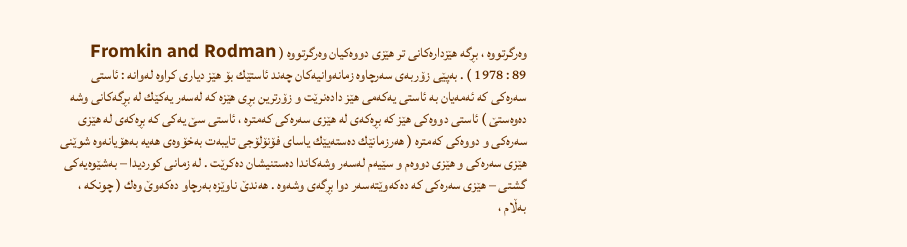وه‌رگرتووه‌ ، بڕگه‌ هێزداره‌كانی تر هێزی دووه‌كیان وه‌رگرتووه‌ ( Fromkin and Rodman 1978 : 89 ) . به‌پێی زۆربه‌ی سه‌رچاوه‌ زمانه‌وانیه‌كان چه‌ند ئاستێك بۆ هێز دیاری كراوه‌ له‌وانه‌ : ئاستی سه‌ره‌كی كه‌ ئه‌مه‌یان به‌ ئاستی یه‌كه‌می هێز داده‌نرێت و زۆرترین بڕی هێزه‌ كه‌ له‌سه‌ر یه‌كێك له‌ بڕگه‌كانی وشه‌ ده‌وه‌ستێ ) ئاستی دووه‌كی هێز كه‌ بڕه‌كه‌ی له‌ هێزی سه‌ره‌كی كه‌متره‌ ، ئاستی سێ‌ یه‌كی كه‌ بڕه‌كه‌ی له‌ هێزی سه‌ره‌كی و دووه‌كی كه‌متره‌ ( هه‌رزمانێك ده‌سته‌یێك یاسای فۆنۆلۆجی تایبه‌ت به‌خۆوه‌ی هه‌یه‌ به‌هۆیانه‌وه‌ شوێنی هێزی سه‌ره‌كی و هێزی دووه‌م و سێیه‌م له‌سه‌ر وشه‌كاندا ده‌ستنیشان ده‌كرێت . له‌ زمانی كوردیدا – به‌شێوه‌یه‌كی گشتی – هێزی سه‌ره‌كی كه‌ ده‌كه‌وێته‌سه‌ر دوا بڕگه‌ی وشه‌وه‌ . هه‌ندێ‌ ناوێزه‌ به‌رچاو ده‌كه‌وێ‌ وه‌ك ( چونكه‌ ، به‌ڵام ،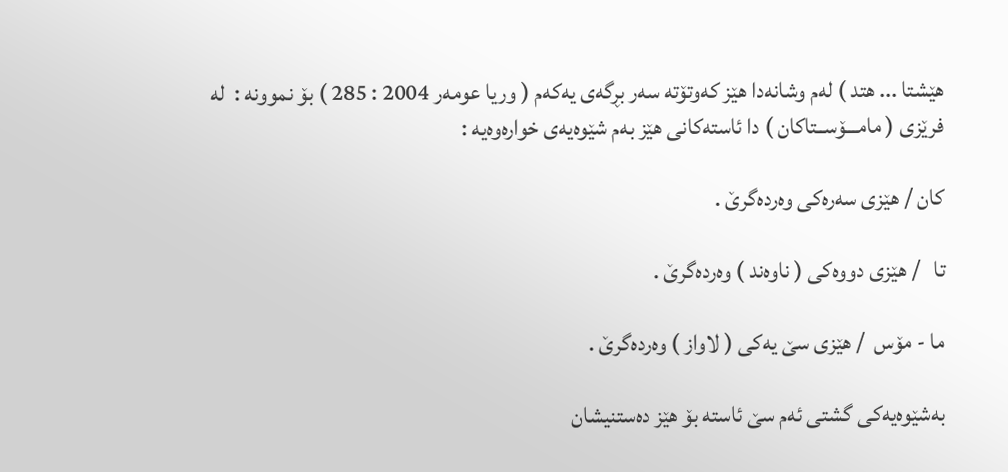هێشتا ... هتد ) له‌م وشانه‌دا هێز كه‌وتۆته‌ سه‌ر بڕگه‌ی یه‌كه‌م ( وریا عومه‌ر 2004 : 285 ) بۆ نموونه‌ :  له‌ فرێزی ( مامـــۆســتاكان ) دا ئاسته‌كانی هێز به‌م شێوه‌یه‌ی خواره‌وه‌یه‌ :

كان / هێزی سه‌ره‌كی وه‌رده‌گرێ‌ .

تا   / هێزی دووه‌كی ( ناوه‌ند ) وه‌رده‌گرێ‌ .

ما - مۆس  / هێزی سێ‌ یه‌كی ( لاواز ) وه‌رده‌گرێ‌ .

به‌شێوه‌یه‌كی گشتی ئه‌م سێ‌ ئاسته‌ بۆ هێز ده‌ستنیشان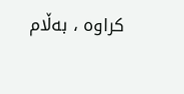كراوه‌ ، به‌ڵام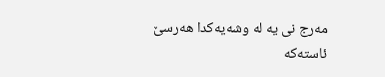مه‌رج نی یه‌ له‌ وشه‌یه‌كدا هه‌رسێ‌ ئاسته‌كه‌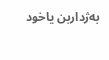به‌ژداربن یاخود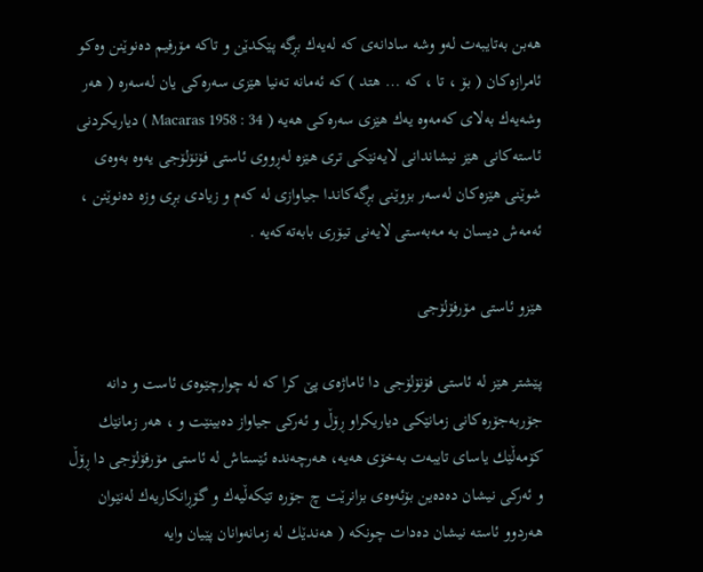هه‌بن به‌تایبه‌ت له‌و وشه‌ سادانه‌ی كه‌ له‌یه‌ك بڕگه‌ پێكدێن و تاكه‌ مۆرفیم ده‌نوێنن وه‌كو ئامرازه‌كان ( بۆ ، تا ، كه‌ ... هتد ) كه‌ ئه‌مانه‌ ته‌نیا هێزی سه‌ره‌كی یان له‌سه‌ره‌ ( هه‌ر وشه‌یه‌ك به‌لای كه‌مه‌وه‌ یه‌ك هێزی سه‌ره‌كی هه‌یه‌ ( Macaras 1958 : 34 ) دیاریكردنی ئاسته‌كانی هێز نیشاندانی لایه‌نێكی تری هێزه‌ له‌ڕووی ئاستی فۆنۆلۆجی یه‌وه‌ به‌وه‌ی شوێنی هێزه‌كان له‌سه‌ر بزوێنی بڕگه‌كاندا جیاوازی له‌ كه‌م و زیادی بڕی وزه‌ ده‌نوێنن ، ئه‌مه‌ش دیسان به‌ مه‌به‌ستی لایه‌نی تیۆری بابه‌ته‌كه‌یه‌ .

هێزو ئاستی مۆرفۆلۆجی

پێشتر هێز له‌ ئاستی فۆنۆلۆجی دا ئاماژه‌ی پێ‌ كرا كه‌ له‌ چوارچێوه‌ی ئاست و دانه‌ جۆربه‌جۆره‌كانی زمانێكی دیاریكراو ڕۆڵ و ئه‌ركی جیاواز ده‌بینێت و ، هه‌ر زمانێك كۆمه‌ڵێك یاسای تایبه‌ت به‌خۆی هه‌یه‌، هه‌رچه‌نده‌ ئێستاش له‌ ئاستی مۆرفۆلۆجی دا ڕۆڵ و ئه‌ركی نیشان ده‌ده‌ین بۆئه‌وه‌ی بزانرێت چ جۆره‌ تێكه‌ڵیه‌ك و گۆڕانكاریه‌ك له‌نێوان هه‌ردوو ئاسته‌ نیشان ده‌دات چونكه‌ ( هه‌ندێك له‌ زمانه‌وانان پێیان وایه‌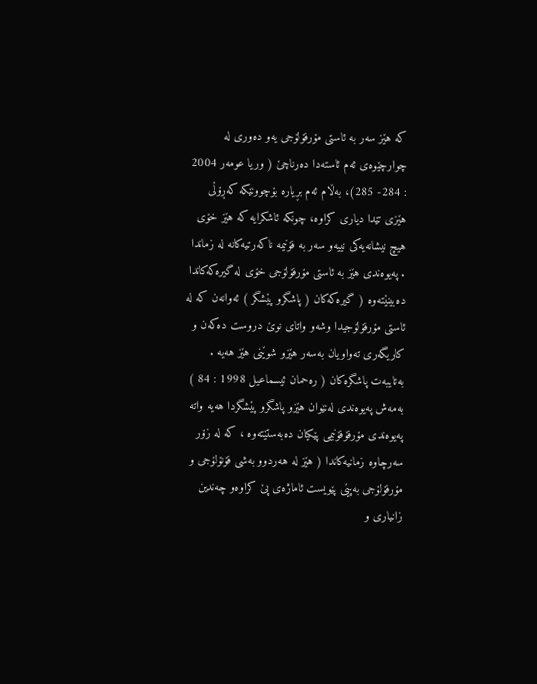كه‌ هێز سه‌ر به‌ ئاستی مۆرفۆلۆجی یه‌و ده‌وری له‌ چوارچێوه‌ی ئه‌م ئاسته‌دا ده‌رناچێ‌ ( وریا عومه‌ر 2004 : 284- 285)، به‌ڵام ئه‌م بڕیاره‌ بۆچوونێكه‌ كه‌ڕۆڵی هێزی تێدا دیاری كراوه‌، چونكه‌ ئاشكرایه‌ كه‌ هێز خۆی هیچ نیشانه‌یه‌كی نییه‌و سه‌ر به‌ فۆنیمه‌ ناكه‌رتیه‌كانه‌ له‌ زماندا . په‌یوه‌ندی هێز به‌ ئاستی مۆرفۆلۆجی خۆی له‌ گیره‌كه‌كاندا ده‌بینێته‌وه‌ ( گیره‌كه‌كان ( پاشگرو پێشگر ) ئه‌وانه‌ن كه‌ له‌ ئاستی مۆرفۆلۆجیدا وشه‌و واتای نوێ‌ دروست ده‌كه‌ن و كاریگه‌ری ته‌واویان به‌سه‌ر هێزو شوێنی هێز هه‌یه‌ . به‌تایبه‌ت پاشگره‌كان ( ره‌حمان ئیسماعیل 1998 : 84 ) به‌مه‌ش په‌یوه‌ندی له‌نێوان هێزو پاشگرو پێشگردا هه‌یه‌ واته‌ په‌یوه‌ندی مۆرفۆفۆنیمی پێكیان ده‌به‌ستێته‌وه‌ ، كه‌ له‌ زۆر سه‌رچاوه‌ زمانیه‌كاندا ( هێز له‌ هه‌ردوو به‌شی فۆنۆلۆجی و مۆرفۆلۆجی به‌پێی پێویست ئاماژه‌ی پێ‌ كراوه‌و چه‌ندین زانیاری و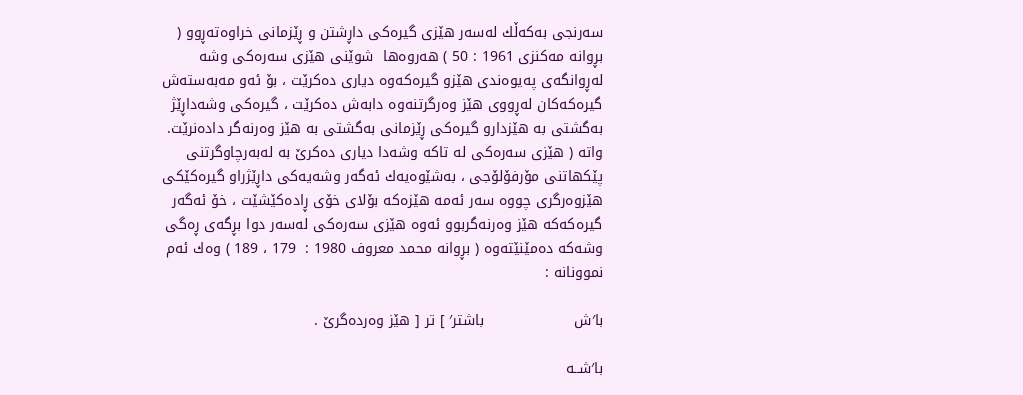سه‌رنجی به‌كه‌ڵك له‌سه‌ر هێزی گیره‌كی داڕشتن و ڕێزمانی خراوه‌ته‌ڕوو ( بڕوانه‌ مه‌كنزی 1961 : 50 ) هه‌روه‌ها  شوێنی هێزی سه‌ره‌كی وشه‌ له‌ڕوانگه‌ی په‌یوه‌ندی هێزو گیره‌كه‌وه‌ دیاری ده‌كرێت ، بۆ ئه‌و مه‌به‌سته‌ش گیره‌كه‌كان له‌ڕووی هێز وه‌رگرتنه‌وه‌ دابه‌ش ده‌كرێت ، گیره‌كی وشه‌داڕێژ به‌گشتی به‌ هێزدارو گیره‌كی ڕێزمانی به‌گشتی به‌ هێز وه‌رنه‌گر داده‌نرێت. واته‌ ( هێزی سه‌ره‌كی له‌ تاكه‌ وشه‌دا دیاری ده‌كرێ‌ به‌ له‌به‌رچاوگرتنی پێكهاتنی مۆرفۆلۆجی ، به‌شێوه‌یه‌ك ئه‌گه‌ر وشه‌یه‌كی داڕێژراو گیره‌كێكی هێزوه‌رگری چووه‌ سه‌ر ئه‌مه‌ هێزه‌كه‌ بۆلای خۆی ڕاده‌كێشێت ، خۆ ئه‌گه‌ر گیره‌كه‌كه‌ هێز وه‌رنه‌گربوو ئه‌وه‌ هێزی سه‌ره‌كی له‌سه‌ر دوا بڕگه‌ی ڕه‌گی وشه‌كه‌ ده‌مێنێته‌وه‌ ( بڕوانه‌ محمد معروف 1980 :  179 ، 189 ) وه‌ك ئه‌م نموونانه‌ :

با′ش                   باشتر′ ] تر [ هێز وه‌رده‌گرێ‌ .

با′شــه‌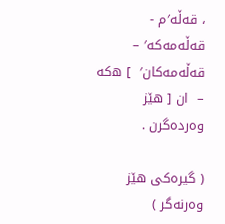، قه‌ڵه‌′م -  قه‌ڵه‌مه‌كه‌′ – قه‌ڵه‌مه‌كان′  ] ه‌كه‌ –  ان [ هێز وه‌رده‌گرن .

( گیره‌كی هێز وه‌رنه‌گر )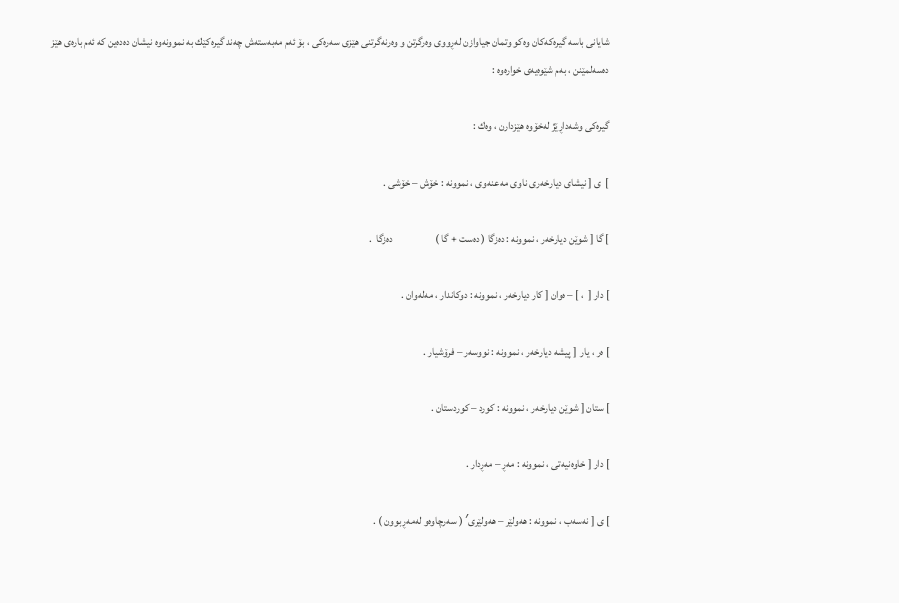شایانی باسه‌ گیره‌كه‌كان وه‌كو وتمان جیاوازن له‌ڕووی وه‌رگرتن و وه‌رنه‌گرتنی هێزی سه‌ره‌كی ، بۆ ئه‌م مه‌به‌سته‌ش چه‌ند گیره‌كێك به‌ نموونه‌وه‌ نیشان ده‌ده‌ین كه‌ ئه‌م باره‌ی هێز ده‌سه‌لمێنن ، به‌م شێوه‌یه‌ی خواره‌وه‌ :

گیره‌كی وشه‌داڕێژ له‌خۆوه‌ هێزدارن ، وه‌ك :

]  ی [ نیشای دیارخه‌ری ناوی مه‌عنه‌وی ، نموونه‌ : خۆش – خۆشی .

] گا [ شوێن دیارخه‌ر ، نموونه‌ : ده‌زگا ( ده‌ست + گا )                    ده‌زگا  .

] دار [  ، ] – ه‌وان [ كار دیارخه‌ر ، نموونه‌ : دوكاندار ، مه‌له‌وان .

] ه‌ر ، یار  [ پیشه‌ دیارخه‌ر ، نموونه‌ : نووسه‌ر – فرۆشیار .

] ستان [ شوێن دیارخه‌ر ، نموونه‌ : كورد – كوردستان .

] دار [ خاوه‌نیه‌تی ، نموونه‌ : مه‌ڕ – مه‌ڕدار .

] ی [ نه‌سه‌ب ، نموونه‌ : هه‌ولێر – هه‌ولێری′ ( سه‌رچاوه‌و له‌مه‌ڕبوون ) .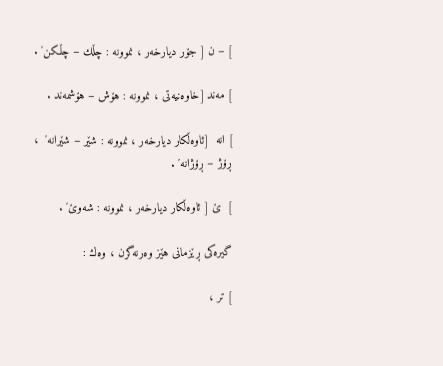] – ن [ جۆر دیارخه‌ر ، نموونه‌ : چڵك – چڵكن′ .

] مه‌ند [خاوه‌نیه‌تی ، نموونه‌ : هۆش – هۆشمه‌ند .

] انه‌  [ئاوه‌ڵكار دیارخه‌ر ، نموونه‌ : شێر – شێرانه‌′  ، ڕۆژ – ڕۆژانه‌′ .

]  ێ‌ [ ئاوه‌ڵكار دیارخه‌ر ، نموونه‌ : شه‌وێ‌′ .

گیره‌كی ڕێزمانی هێز وه‌رنه‌گرن ، وه‌ك :

] تر ،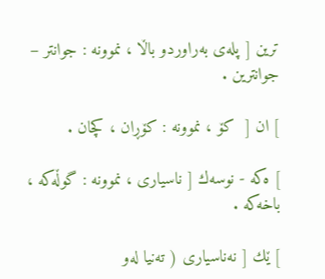ترین [ پله‌ی به‌راوردو باڵا ، نموونه‌ : جوانتر – جوانترین .

] ان [  كۆ ، نموونه‌ : كۆڕان ، كچان .

] ه‌كه‌ - نوسه‌ك [ ناسیاری ، نموونه‌ : گوڵه‌كه‌ ، باخه‌كه‌ .

] ێك [ نه‌ناسیاری ( ته‌نیا له‌و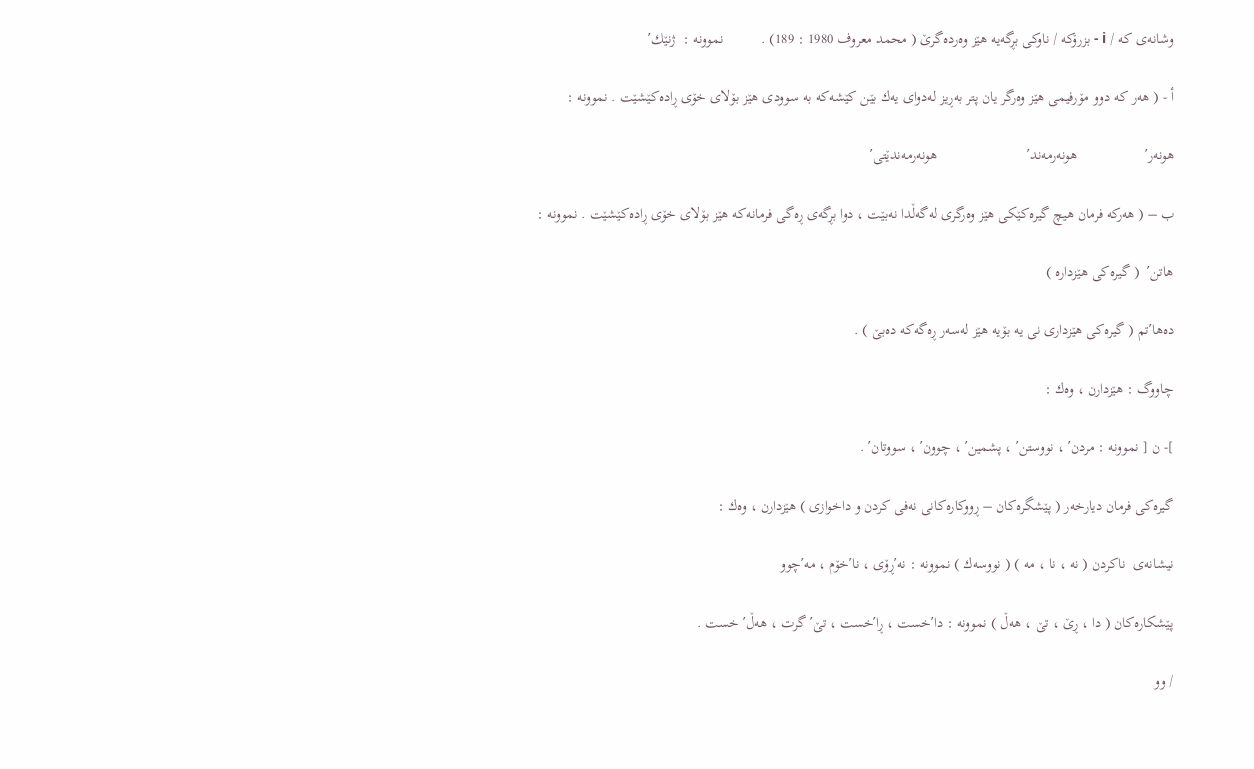وشانه‌ی كه‌ / i - بزرۆكه‌ / ناوكی بڕگه‌یه‌ هێز وه‌رده‌گرێ‌ ( محمد معروف 1980 : 189) .          نموونه‌ :  ژنێك′

أ - ( هه‌ر كه‌ دوو مۆرفیمی هێز وه‌رگر یان پتر به‌ڕیز له‌دوای یه‌ك بێن كێشه‌كه‌ به‌ سوودی هێز بۆلای خۆی ڕاده‌كێشێت . نموونه‌ :

هونه‌ر′                  هونه‌رمه‌ند′                        هونه‌رمه‌ندێتی′

ب – ( هه‌ركه‌ فرمان هیچ گیره‌كێكی هێز وه‌رگری له‌گه‌ڵدا نه‌بێت ، دوا بڕگه‌ی ڕه‌گی فرمانه‌كه‌ هێز بۆلای خۆی ڕاده‌كێشێت . نموونه‌ :

هاتن′  ( گیره‌كی هێزداره‌ )

ده‌ها′تم ( گیره‌كی هێزداری نی یه‌ بۆیه‌ هێز له‌سه‌ر ڕه‌گه‌كه‌ ده‌بێ‌ ) .

چاووگ : هێزدارن ، وه‌ك :

]- ن [ نموونه‌ : مردن′ ، نووستن′ ، پشمین′ ، چوون′ ، سووتان′ .

گیره‌كی فرمان دیارخه‌ر ( پێشگره‌كان – ڕووكاره‌كانی نه‌فی كردن و داخوازی ) هێزدارن ، وه‌ك :

نیشانه‌ی  ناكردن ( نه‌ ، نا ، مه‌ ) ( نووسه‌ك ) نموونه‌ : نه‌′ڕۆی ، نا′خۆم ، مه‌′چوو

پێشكاره‌كان ( دا ، ڕێ‌ ، تێ‌ ، هه‌ڵ ) نموونه‌ : دا′خست ، ڕا′خست ، تێ‌′ گرت ، هه‌ڵ′ خست .

/ وو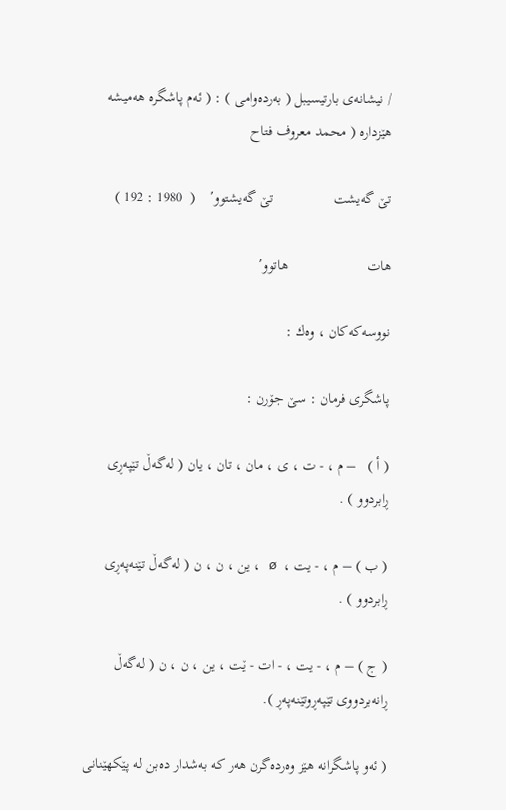/ نیشانه‌ی بارتیسیبل ( به‌رده‌وامی ) : ( ئه‌م پاشگره‌ هه‌میشه‌ هێزداره‌ ( محمد معروف فتاح

تێ‌ گه‌یشت                تێ‌ گه‌یشتوو′    (  1980 : 192 )

هات                     هاتوو′

نووسه‌كه‌كان ، وه‌ك :

پاشگری فرمان : سێ‌ جۆرن :

( أ )   – م ، - ت ، ی ، مان ، تان ، یان ( له‌گه‌ڵ تێپه‌ڕی ڕابردوو ) .

( ب ) – م ، - یت ،  ø ، ین ، ن ، ن ( له‌گه‌ڵ تێنه‌په‌ڕی ڕابردوو ) .

( ج ) – م ، - یت ، - ات - ێت ، ین ، ن ، ن ( له‌گه‌ڵ ڕانه‌بردووی تێپه‌ڕوتێنه‌په‌ڕ ).

( ئه‌و پاشگرانه‌ هێز وه‌رده‌گرن هه‌ر كه‌ به‌شدار ده‌بن له‌ پێكهێنانی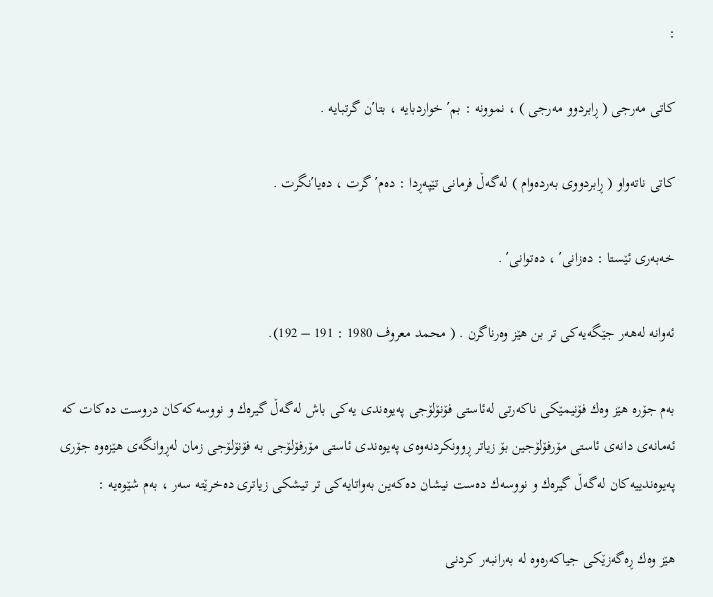:

كاتی مه‌رجی ( ڕابردوو مه‌رجی ) ، نموونه‌ : بم′ خواردبایه‌ ، بتا′ن گرتبایه‌ .

كاتی ناته‌واو ( ڕابردووی به‌رده‌وام ) له‌گه‌ڵ فرمانی تێپه‌ڕدا : ده‌م′ گرت ، ده‌یا′نگرت .

خه‌به‌ری ئێستا : ده‌زانی′ ، ده‌توانی′ .

ئه‌وانه‌ له‌هه‌ر جێگه‌یه‌كی تر بن هێز وه‌رناگرن . ( محمد معروف 1980 : 191 – 192).

به‌م جۆره‌ هێز وه‌ك فۆنیمێكی ناكه‌رتی له‌ئاستی فۆنۆلۆجی په‌یوه‌ندی یه‌كی باش له‌گه‌ڵ گیره‌ك و نووسه‌كه‌كان دروست ده‌كات كه‌ ئه‌مانه‌ی دانه‌ی ئاستی مۆرفۆلۆجین بۆ زیاتر ڕوونكردنه‌وه‌ی په‌یوه‌ندی ئاستی مۆرفۆلۆجی به‌ فۆنۆلۆجی زمان له‌ڕوانگه‌ی هێزه‌وه‌ جۆری په‌یوه‌ندییه‌كان له‌گه‌ڵ گیره‌ك و نووسه‌ك ده‌ست نیشان ده‌كه‌ین به‌واتایه‌كی تر تیشكی زیاتری ده‌خرێته‌ سه‌ر ، به‌م شێوه‌یه‌ :

هێز وه‌ك ڕه‌گه‌زێكی جیاكه‌ره‌وه‌ له‌ به‌رانبه‌ر كردنی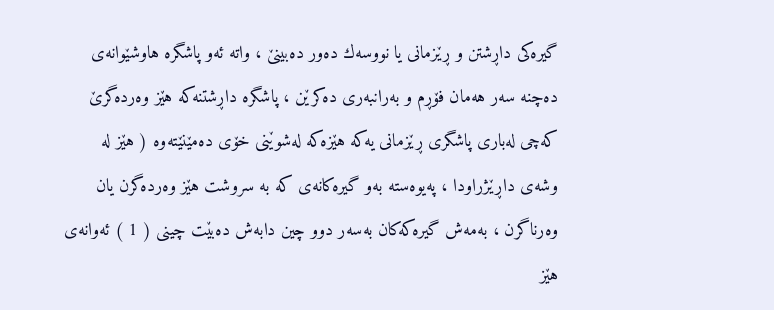گیره‌كی داڕشتن و ڕێزمانی یا نووسه‌ك ده‌ور ده‌بینێ‌ ، واته‌ ئه‌و پاشگره‌ هاوشێوانه‌ی ده‌چنه‌ سه‌ر هه‌مان فۆڕم و به‌رانبه‌ری ده‌كرێن ، پاشگره‌ داڕشتنه‌كه‌ هێز وه‌رده‌گرێ‌ كه‌چی له‌باری پاشگری ڕێزمانی یه‌كه‌ هێزه‌كه‌ له‌شوێنی خۆی ده‌مێنێته‌وه‌ ( هێز له‌ وشه‌ی داڕێژراودا ، په‌یوه‌سته‌ به‌و گیره‌كانه‌ی كه‌ به‌ سروشت هێز وه‌رده‌گرن یان وه‌رناگرن ، به‌مه‌ش گیره‌كه‌كان به‌سه‌ر دوو چین دابه‌ش ده‌بێت چینی ( 1 ) ئه‌وانه‌ی هێز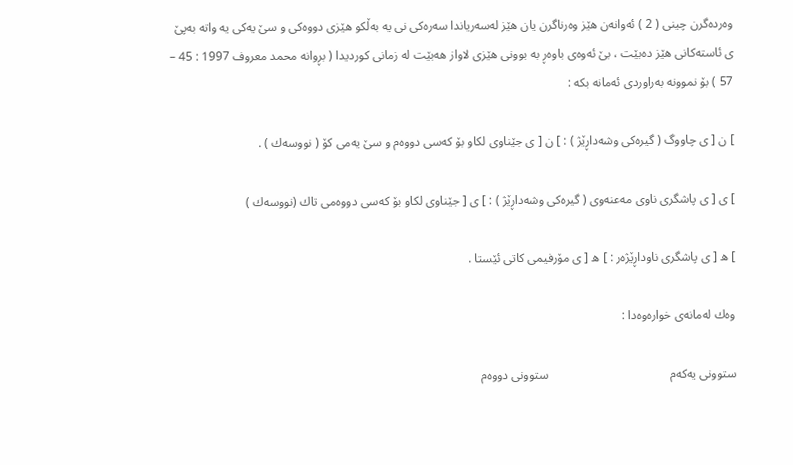وه‌رده‌گرن چینی ( 2 ) ئه‌وانه‌ن هێز وه‌رناگرن یان هێز له‌سه‌ریاندا سه‌ره‌كی نی یه‌ به‌ڵكو هێزی دووه‌كی و سێ‌ یه‌كی یه‌ واته‌ به‌پێ‌ ی ئاسته‌كانی هێز ده‌بێت ، بێ‌ ئه‌وه‌ی باوه‌ڕ به‌ بوونی هێزی لاواز هه‌بێت له‌ زمانی كوردیدا ( بڕوانه‌ محمد معروف 1997 : 45 – 57 ) بۆ نموونه‌ به‌راوردی ئه‌مانه‌ بكه‌ :

] ن [ ی چاووگ ( گیره‌كی وشه‌داڕێژ ) : ] ن [ ی جێناوی لكاو بۆ كه‌سی دووه‌م و سێ‌ یه‌می كۆ ( نووسه‌ك ) .

] ی [ ی پاشگری ناوی مه‌عنه‌وی ( گیره‌كی وشه‌داڕێژ ) : ] ی [ جێناوی لكاو بۆ كه‌سی دووه‌می تاك (نووسه‌ك )

] ه‌ [ ی پاشگری ناوداڕێژه‌ر : ] ه‌ [ ی مۆرفیمی كاتی ئێستا .

وه‌ك له‌مانه‌ی خواره‌وه‌دا :

ستوونی یه‌كه‌م                                       ستوونی دووه‌م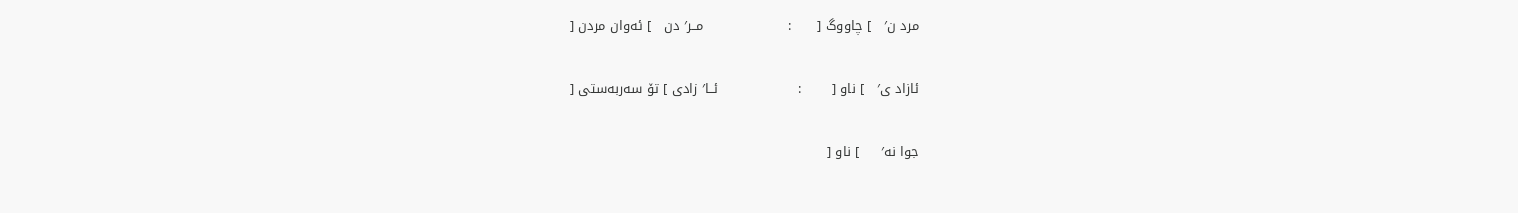مرد ن′   ] چاووگ [      :                   مــر′ دن   ] ئه‌وان مردن [

ئازاد ی′   ] ناو [       :                  ئــا′ زادی ] تۆ سه‌ربه‌ستی [

جوا نه‌′     ] ناو [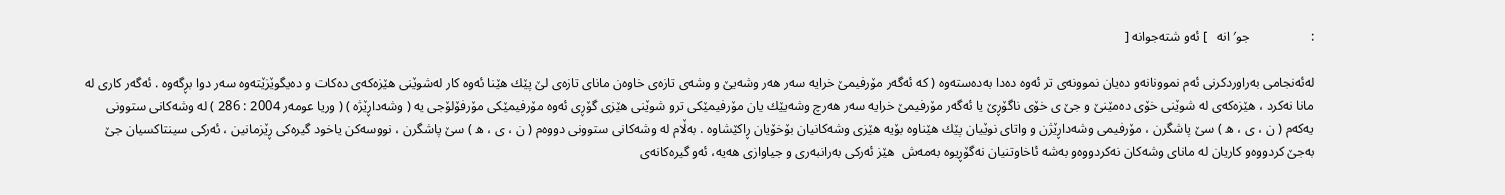:                  جو′ انه‌   ] ئه‌و شته‌جوانه‌ [

له‌ئه‌نجامی به‌راوردكرنی ئه‌م نموونانه‌و ده‌یان نموونه‌ی تر ئه‌وه‌ ده‌دا به‌ده‌سته‌وه‌ ( كه‌ ئه‌گه‌ر مۆرفیمێ‌ خرایه‌ سه‌ر هه‌ر وشه‌یێ‌ و وشه‌ی تازه‌ی خاوه‌ن مانای تازه‌ی لێ‌ پێك هێنا ئه‌وه‌ كار له‌شوێنی هێزه‌كه‌ی ده‌كات و ده‌یگوێزێته‌وه‌ سه‌ر دوا بڕگه‌وه‌ . ئه‌گه‌ر كاری له‌ مانا نه‌كرد ، هێزه‌كه‌ی له‌ شوێنی خۆی ده‌مێنێ‌ و جێ‌ ی خۆی ناگۆڕێ‌ یا ئه‌گه‌ر مۆرفیمێ‌ خرایه‌ سه‌ر هه‌رچ وشه‌یێك یان مۆرفیمێكی ترو شوێنی هێزی گۆڕی ئه‌وه‌ مۆرفیمێكی مۆرفۆلۆجی یه‌ ( وشه‌داڕێژه‌ ) ( وریا عومه‌ر 2004 : 286 ) له‌ وشه‌كانی ستوونی یه‌كه‌م ( ن ، ی ، ه‌ ) سێ‌ پاشگرن ، مۆرفیمی وشه‌داڕێژن و واتای نوێیان پێك هێناوه‌ بۆیه‌ هێزی وشه‌كانیان بۆخۆیان ڕاكێشاوه‌ . به‌ڵام له‌ وشه‌كانی ستوونی دووه‌م ( ن ، ی ، ه‌ ) سێ‌ پاشگرن ، نووسه‌كن یاخود گیره‌كی ڕێزمانین ، ئه‌ركی سینتاكسیان جێ‌ به‌جێ‌ كردووه‌و كاریان له‌ مانای وشه‌كان نه‌كردووه‌و به‌شه‌ ئاخاوتنیان نه‌گۆڕیوه‌ به‌مه‌ش  هێز ئه‌ركی به‌رانبه‌ری و جیاوازی هه‌یه‌، ئه‌و گیره‌كانه‌ی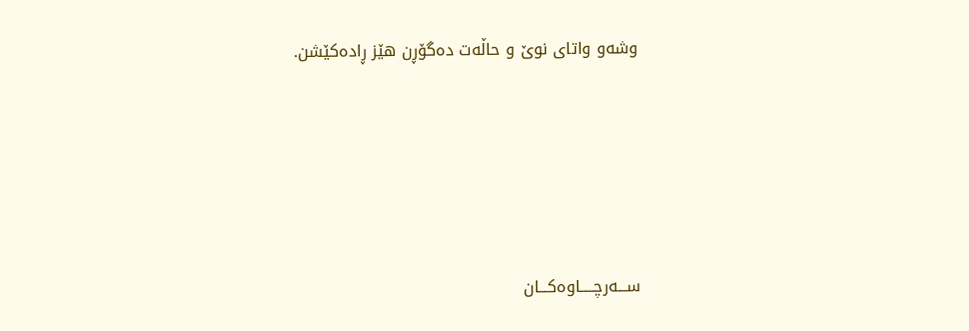وشه‌و واتای نوێ‌ و حاڵه‌ت ده‌گۆڕن هێز ڕاده‌كێشن.





ســـه‌رچـــــاوه‌كـــان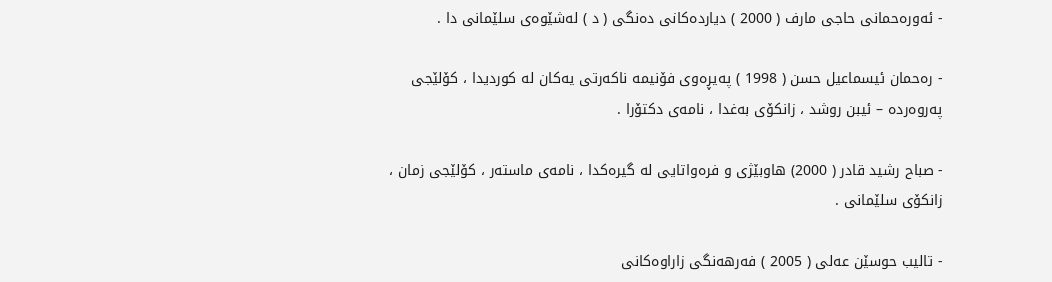- ئه‌وره‌حمانی حاجی مارف ( 2000 ) دیارده‌كانی ده‌نگی ( د ) له‌شێوه‌ی سلێمانی دا .

- ره‌حمان ئیسماعیل حسن ( 1998 ) په‌یڕه‌وی فۆنیمه‌ ناكه‌رتی یه‌كان له‌ كوردیدا ، كۆلێجی په‌روه‌رده‌ – ئیبن روشد ، زانكۆی به‌غدا ، نامه‌ی دكتۆرا .

- صباح رشید قادر ( 2000) هاوبێژی و فره‌واتایی له‌ گیره‌كدا ، نامه‌ی ماسته‌ر ، كۆلێجی زمان ، زانكۆی سلێمانی .

- تالیب حوسێن عه‌لی ( 2005 ) فه‌رهه‌نگی زاراوه‌كانی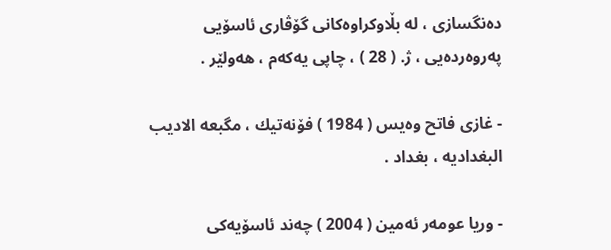ده‌نگسازی ، له‌ بڵاوكراوه‌كانی گۆڤاری ئاسۆیی په‌روه‌رده‌یی ، ژ. ( 28 ) ، چاپی یه‌كه‌م ، هه‌ولێر .

- غازی فاتح وه‌یس ( 1984 ) فۆنه‌تیك ، مگبعه‌ الادیب البغدادیه‌ ، بغداد .

- وریا عومه‌ر ئه‌مین ( 2004 ) چه‌ند ئاسۆیه‌كی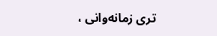تری زمانه‌وانی ،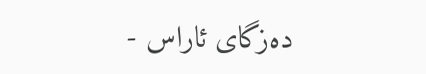ده‌زگای ئاراس -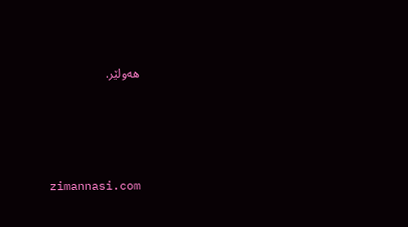هه‌ولێر.





zimannasi.com